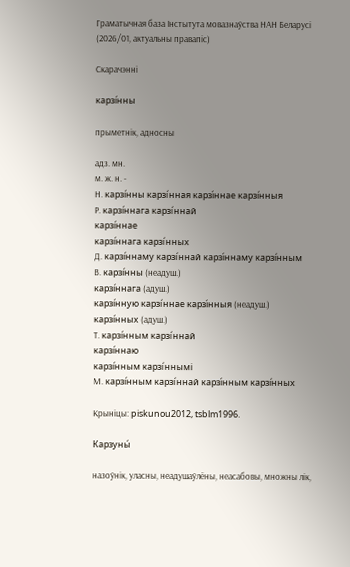Граматычная база Інстытута мовазнаўства НАН Беларусі (2026/01, актуальны правапіс)

Скарачэнні

карзі́нны

прыметнік, адносны

адз. мн.
м. ж. н. -
Н. карзі́нны карзі́нная карзі́ннае карзі́нныя
Р. карзі́ннага карзі́ннай
карзі́ннае
карзі́ннага карзі́нных
Д. карзі́ннаму карзі́ннай карзі́ннаму карзі́нным
В. карзі́нны (неадуш.)
карзі́ннага (адуш.)
карзі́нную карзі́ннае карзі́нныя (неадуш.)
карзі́нных (адуш.)
Т. карзі́нным карзі́ннай
карзі́ннаю
карзі́нным карзі́ннымі
М. карзі́нным карзі́ннай карзі́нным карзі́нных

Крыніцы: piskunou2012, tsblm1996.

Карзуны́

назоўнік, уласны, неадушаўлёны, неасабовы, множны лік,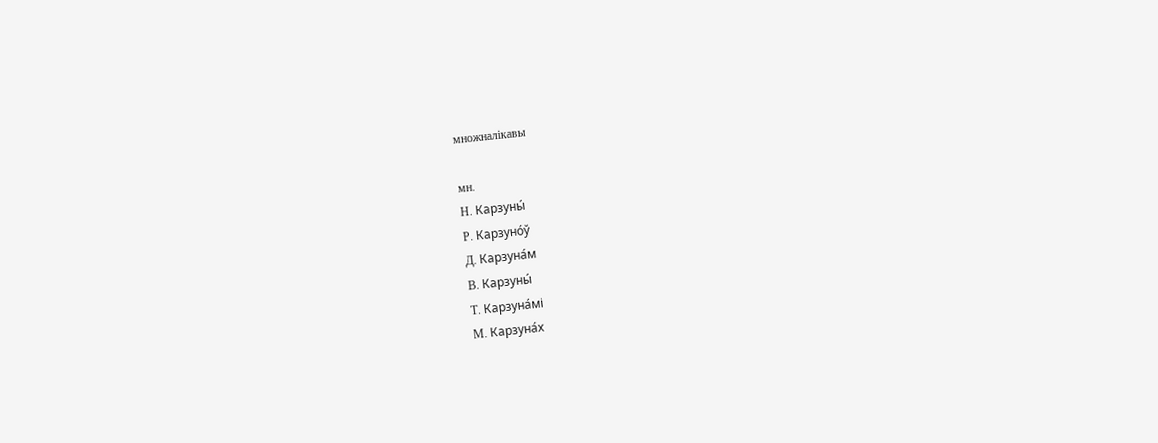множналікавы

мн.
Н. Карзуны́
Р. Карзуно́ў
Д. Карзуна́м
В. Карзуны́
Т. Карзуна́мі
М. Карзуна́х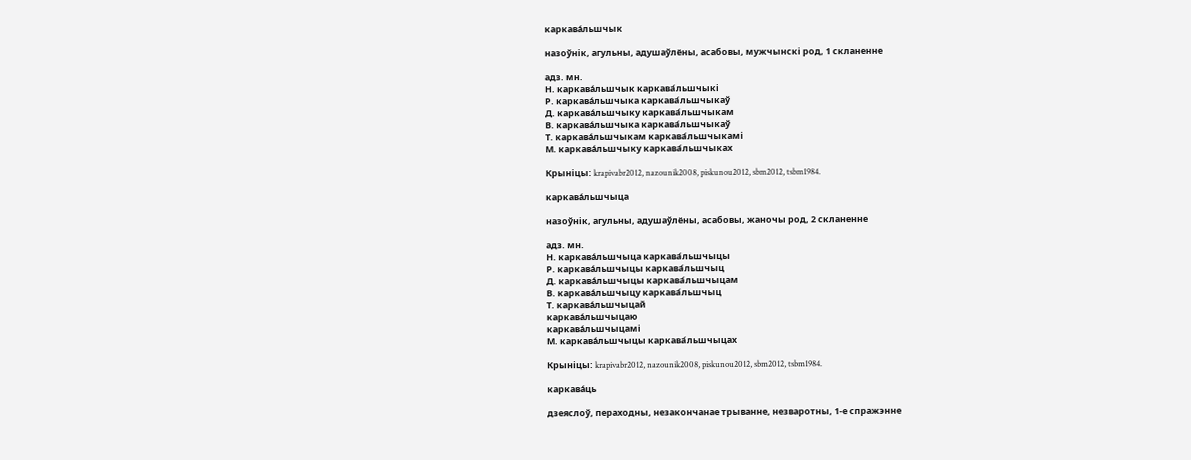каркава́льшчык

назоўнік, агульны, адушаўлёны, асабовы, мужчынскі род, 1 скланенне

адз. мн.
Н. каркава́льшчык каркава́льшчыкі
Р. каркава́льшчыка каркава́льшчыкаў
Д. каркава́льшчыку каркава́льшчыкам
В. каркава́льшчыка каркава́льшчыкаў
Т. каркава́льшчыкам каркава́льшчыкамі
М. каркава́льшчыку каркава́льшчыках

Крыніцы: krapivabr2012, nazounik2008, piskunou2012, sbm2012, tsbm1984.

каркава́льшчыца

назоўнік, агульны, адушаўлёны, асабовы, жаночы род, 2 скланенне

адз. мн.
Н. каркава́льшчыца каркава́льшчыцы
Р. каркава́льшчыцы каркава́льшчыц
Д. каркава́льшчыцы каркава́льшчыцам
В. каркава́льшчыцу каркава́льшчыц
Т. каркава́льшчыцай
каркава́льшчыцаю
каркава́льшчыцамі
М. каркава́льшчыцы каркава́льшчыцах

Крыніцы: krapivabr2012, nazounik2008, piskunou2012, sbm2012, tsbm1984.

каркава́ць

дзеяслоў, пераходны, незакончанае трыванне, незваротны, 1-е спражэнне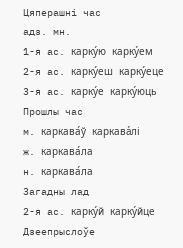Цяперашні час
адз. мн.
1-я ас. карку́ю карку́ем
2-я ас. карку́еш карку́еце
3-я ас. карку́е карку́юць
Прошлы час
м. каркава́ў каркава́лі
ж. каркава́ла
н. каркава́ла
Загадны лад
2-я ас. карку́й карку́йце
Дзеепрыслоўе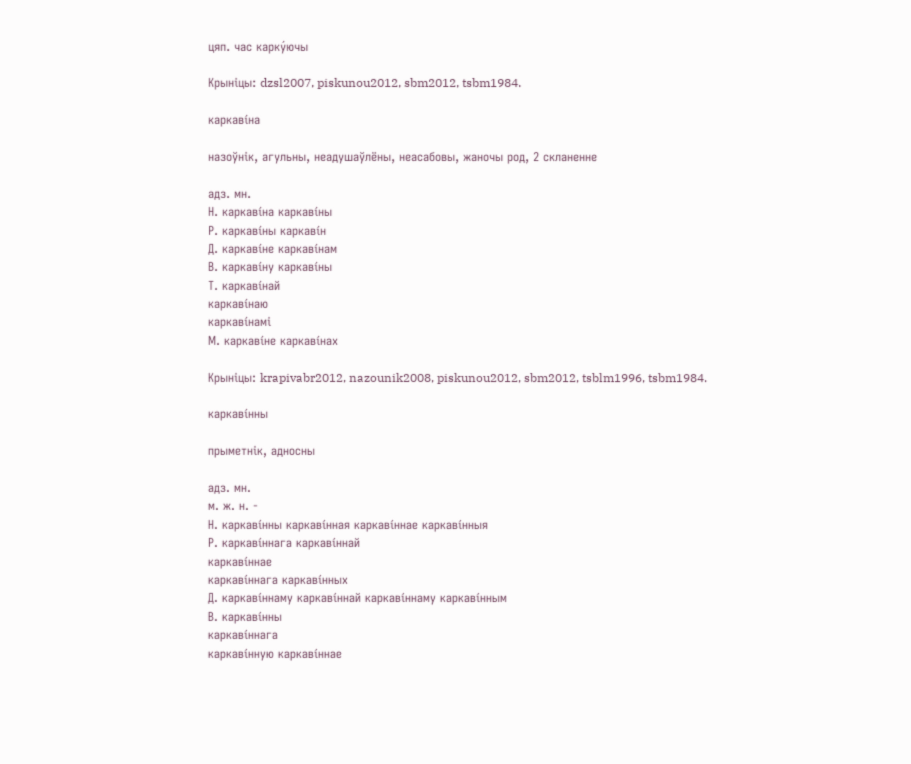цяп. час карку́ючы

Крыніцы: dzsl2007, piskunou2012, sbm2012, tsbm1984.

каркаві́на

назоўнік, агульны, неадушаўлёны, неасабовы, жаночы род, 2 скланенне

адз. мн.
Н. каркаві́на каркаві́ны
Р. каркаві́ны каркаві́н
Д. каркаві́не каркаві́нам
В. каркаві́ну каркаві́ны
Т. каркаві́най
каркаві́наю
каркаві́намі
М. каркаві́не каркаві́нах

Крыніцы: krapivabr2012, nazounik2008, piskunou2012, sbm2012, tsblm1996, tsbm1984.

каркаві́нны

прыметнік, адносны

адз. мн.
м. ж. н. -
Н. каркаві́нны каркаві́нная каркаві́ннае каркаві́нныя
Р. каркаві́ннага каркаві́ннай
каркаві́ннае
каркаві́ннага каркаві́нных
Д. каркаві́ннаму каркаві́ннай каркаві́ннаму каркаві́нным
В. каркаві́нны
каркаві́ннага
каркаві́нную каркаві́ннае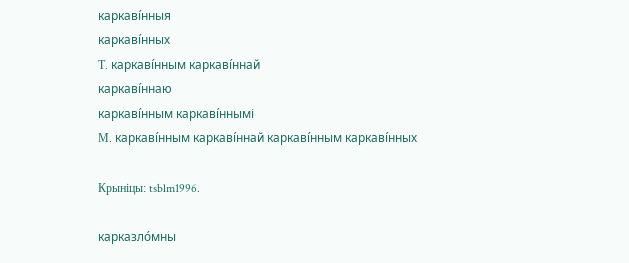каркаві́нныя
каркаві́нных
Т. каркаві́нным каркаві́ннай
каркаві́ннаю
каркаві́нным каркаві́ннымі
М. каркаві́нным каркаві́ннай каркаві́нным каркаві́нных

Крыніцы: tsblm1996.

карказло́мны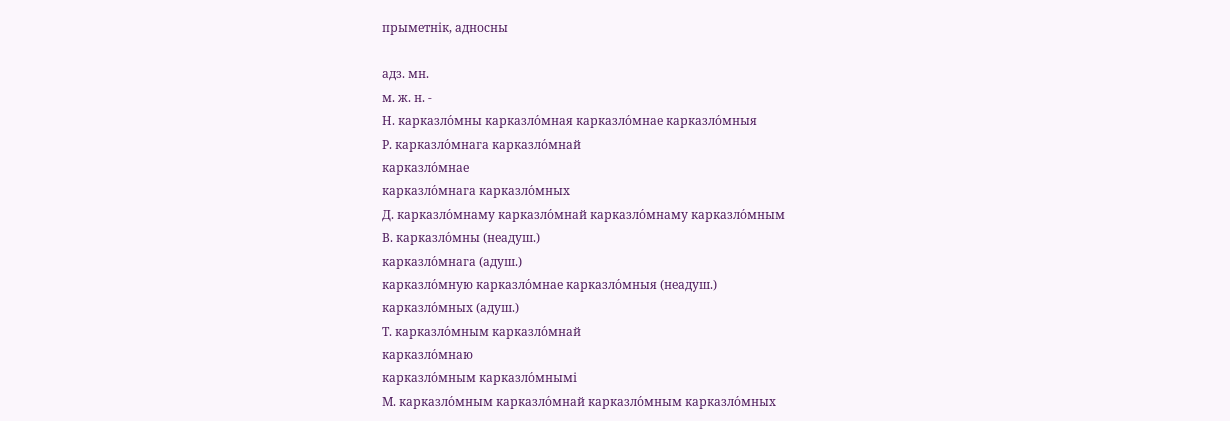прыметнік, адносны

адз. мн.
м. ж. н. -
Н. карказло́мны карказло́мная карказло́мнае карказло́мныя
Р. карказло́мнага карказло́мнай
карказло́мнае
карказло́мнага карказло́мных
Д. карказло́мнаму карказло́мнай карказло́мнаму карказло́мным
В. карказло́мны (неадуш.)
карказло́мнага (адуш.)
карказло́мную карказло́мнае карказло́мныя (неадуш.)
карказло́мных (адуш.)
Т. карказло́мным карказло́мнай
карказло́мнаю
карказло́мным карказло́мнымі
М. карказло́мным карказло́мнай карказло́мным карказло́мных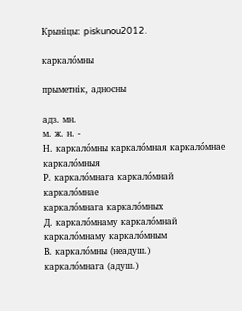Крыніцы: piskunou2012.

каркало́мны

прыметнік, адносны

адз. мн.
м. ж. н. -
Н. каркало́мны каркало́мная каркало́мнае каркало́мныя
Р. каркало́мнага каркало́мнай
каркало́мнае
каркало́мнага каркало́мных
Д. каркало́мнаму каркало́мнай каркало́мнаму каркало́мным
В. каркало́мны (неадуш.)
каркало́мнага (адуш.)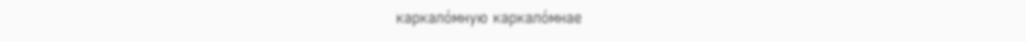каркало́мную каркало́мнае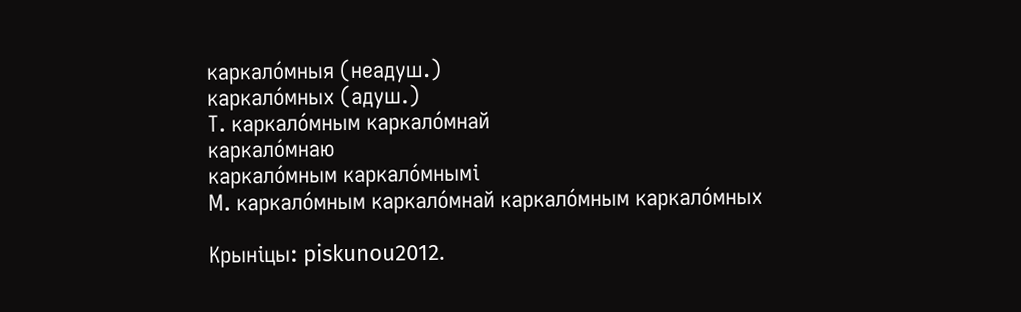каркало́мныя (неадуш.)
каркало́мных (адуш.)
Т. каркало́мным каркало́мнай
каркало́мнаю
каркало́мным каркало́мнымі
М. каркало́мным каркало́мнай каркало́мным каркало́мных

Крыніцы: piskunou2012.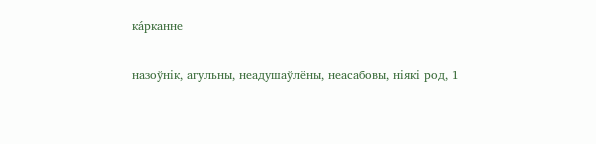ка́рканне

назоўнік, агульны, неадушаўлёны, неасабовы, ніякі род, 1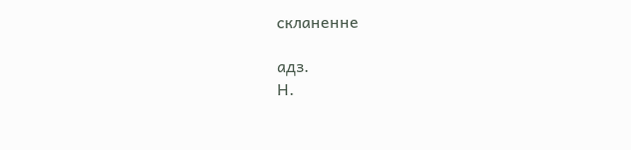скланенне

адз.
Н.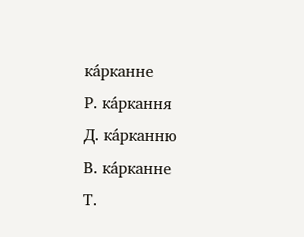ка́рканне
Р. ка́ркання
Д. ка́рканню
В. ка́рканне
Т.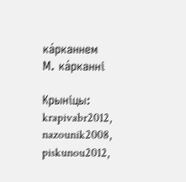ка́рканнем
М. ка́рканні

Крыніцы: krapivabr2012, nazounik2008, piskunou2012,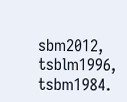sbm2012, tsblm1996, tsbm1984.